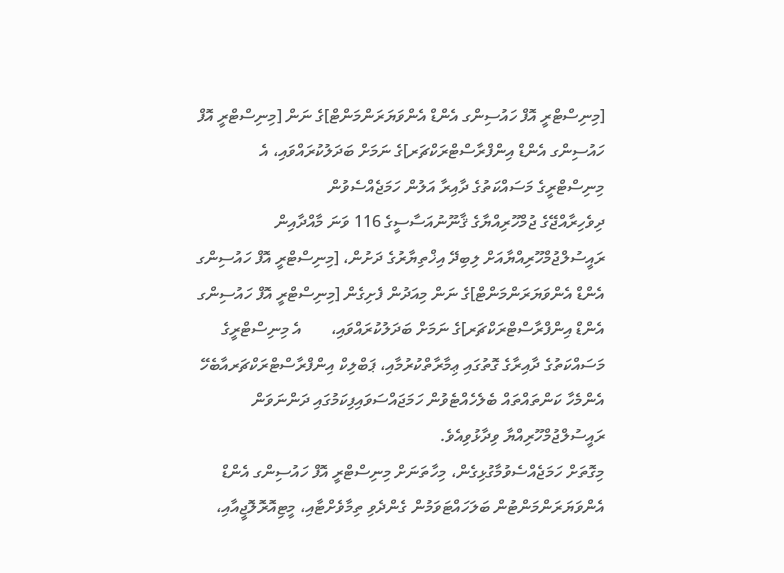[މިނިސްޓްރީ އޮފް ހައުސިންގ އެންޑް އެންވަޔަރަންމަންޓް]ގެ ނަން [މިނިސްޓްރީ އޮފް ހައުސިންގ އެންޑް އިންފްރާސްޓްރަކްޗަރ]ގެ ނަމަށް ބަދަލުކުރައްވައި، އެ މިނިސްޓްރީގެ މަސައްކަތުގެ ދާއިރާ އަލުން ހަމަޖެއްސެވުން
ދިވެހިރާއްޖޭގެ ޖުމްހޫރިއްޔާގެ ޤާނޫނުއަސާސީގެ 116 ވަނަ މާއްދާއިން ރައީސުލްޖުމްހޫރިއްޔާއަށް ލިބިދޭ އިޚްތިޔާރުގެ ދަށުން، [މިނިސްޓްރީ އޮފް ހައުސިންގ އެންޑް އެންވަޔަރަންމަންޓް]ގެ ނަން މިއަދުން ފެށިގެން [މިނިސްޓްރީ އޮފް ހައުސިންގ އެންޑް އިންފްރާސްޓްރަކްޗަރ]ގެ ނަމަށް ބަދަލުކުރައްވައި،       އެ މިނިސްޓްރީގެ މަސައްކަތުގެ ދާއިރާގެ ގޮތުގައި ޢިމާރާތްކުރުމާއި، ޕަބްލިކް އިންފްރާސްޓްރަކްޗަރއާބެހޭ އެންމެހާ ކަންތައްތައް ބެލެހެއްޓެވުން ހަމަޖައްސަވައިފިކަމުގައި ދަންނަވަން ރައީސުލްޖުމްހޫރިއްޔާ ވިދާޅުވިއެވެ.
މިގޮތަށް ހަމަޖެއްސެވުމާގުޅިގެން، މިހާތަނަށް މިނިސްޓްރީ އޮފް ހައުސިންގ އެންޑް އެންވަޔަރަންމަންޓުން ބަލަހައްޓަވަމުން ގެންދެވި ތިމާވެށްޓާއި، މީޓިއޮރޮލޮޖީއާއި،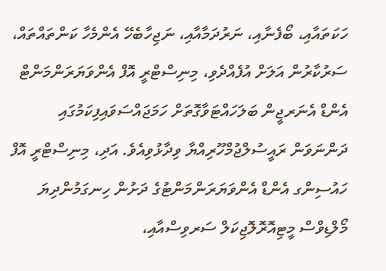ހަކަތައާއި، ބޯފެނާއި، ނަރުދަމާއާއި، ނަޖިހާބެހޭ އެންމެހާ ކަންތައްތައް، ސަރުކާރުން އަލަށް އުފެއްދެވި، މިނިސްޓްރީ އޮފް އެންވަޔަރަންމަންޓް އެންޑް އެނަރޖީން ބަލަހައްޓަވާގޮތަށް ހަމަޖައްސަވައިފިކަމުގައި ދަންނަވަން ރައީސުލްޖުމްހޫރިއްޔާ ވިދާޅުވިއެވެ. އަދި، މިނިސްޓްރީ އޮފް ހައުސިންގ އެންޑް އެންވަޔަރަންމަންޓުގެ ދަށުން ހިނގަމުންދިޔަ މޯލްޑިވްސް މީޓިއޮރޮލޮޖިކަލް ސަރވިސްއާއި،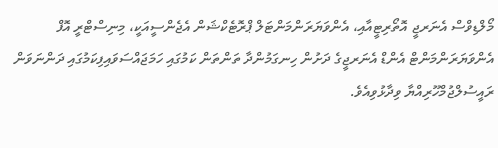މޯލްޑިވްސް އެނަރޖީ އޮތޯރިޓީއާއި، އެންވަޔަރަންމަންޓަލް ޕްރޮޓެކްޝަން އެޖެންސީއަކީ، މިނިސްޓްރީ އޮފް އެންވަޔަރަންމަންޓް އެންޑް އެނަރޖީގެ ދަށުން ހިނގަމުންދާ ތަންތަން ކަމުގައި ހަމަޖައްސަވައިފިކަމުގައި ދަންނަވަން ރައީސުލްޖުމްހޫރިއްޔާ ވިދާޅުވިއެވެ.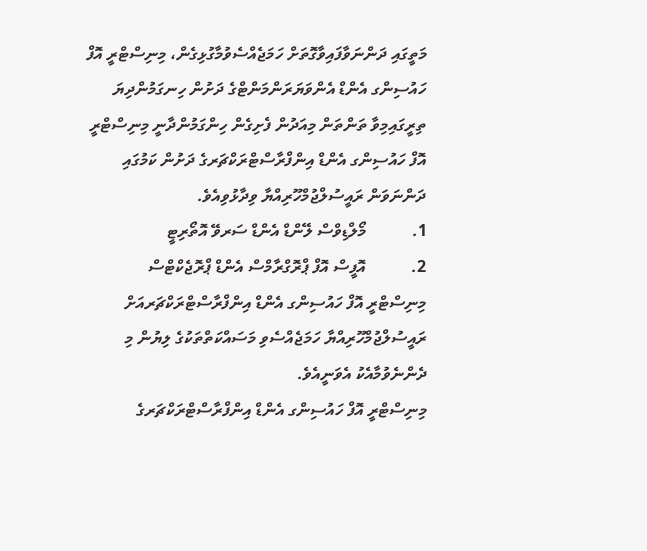މަތީގައި ދަންނަވާފައިވާގޮތަށް ހަމަޖެއްސެވުމާގުޅިގެން، މިނިސްޓްރީ އޮފް ހައުސިންގ އެންޑް އެންވަޔަރަންމަންޓްގެ ދަށުން ހިނގަމުންދިޔަ ތިރީގައިމިވާ ތަންތަން މިއަދުން ފެށިގެން ހިންގަމުންދާނީ މިނިސްޓްރީ އޮފް ހައުސިންގ އެންޑް އިންފްރާސްޓްރަކްޗަރގެ ދަށުން ކަމުގައި ދަންނަވަން ރައީސުލްޖުމްހޫރިއްޔާ ވިދާޅުވިއެވެ.
1.           މޯލްޑިވްސް ލޭންޑް އެންޑް ސަރވޭ އޮތޯރިޓީ
2.           އޮފީސް އޮފް ޕްރޮގްރާމްސް އެންޑް ޕްރޮޖެކްޓްސް
މިނިސްޓްރީ އޮފް ހައުސިންގ އެންޑް އިންފްރާސްޓްރަކްޗަރއަށް ރައީސުލްޖުމްހޫރިއްޔާ ހަމަޖެއްސެވި މަސައްކަތްތަކުގެ ލިޔުން މި ދެންނެވުމާއެކު އެވަނީއެވެ.
މިނިސްޓްރީ އޮފް ހައުސިންގ އެންޑް އިންފްރާސްޓްރަކްޗަރގެ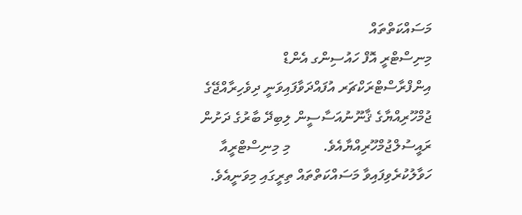މަސައްކަތްތައް
މިނިސްޓްރީ އޮފް ހައުސިންގ އެންޑް އިންފްރާސްޓްރަކްޗަރ އުފައްދަވާފައިވަނީ ދިވެހިރާއްޖޭގެ ޖުމްހޫރިއްޔާގެ ޤާނޫނުއަސާސީން ލިބިދޭ ބާރުގެ ދަށުން ރައީސުލްޖުމްހޫރިއްޔާއެވެ.         މި މިނިސްޓްރީއާ ހަވާލުކުރެވިފައިވާ މަސައްކަތްތައް ތިރީގައި މިވަނީއެވެ.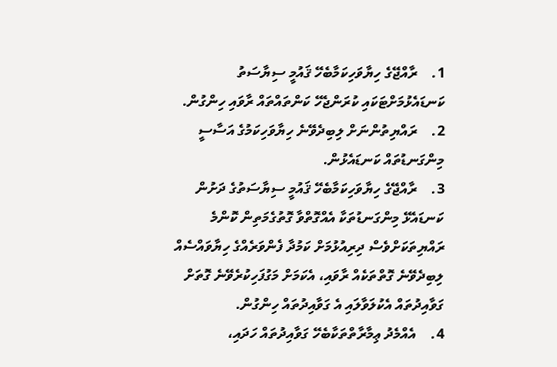1.    ރާއްޖޭގެ ހިޔާވަހިކަމާބެހޭ ޤައުމީ ސިޔާސަތު ކަނޑައެޅުމަށްޓަކައި ކުރަންޖެހޭ ކަންތައްތައް ރާވައި ހިންގުން.
2.    ރައްޔިތުންނަށް ލިބިދެވޭނެ ހިޔާވަހިކަމުގެ އަސާސީ މިންގަނޑުތައް ކަނޑައެޅުން.
3.    ރާއްޖޭގެ ހިޔާވަހިކަމާބެހޭ ޤައުމީ ސިޔާސަތުގެ ދަށުން ކަނޑައެޅޭ މިންގަނޑުތަކާ އެއްގޮތްވާ ގޮތުގެމަތިން ކޮންމެ ރައްޔިތަކަށްވެސް ދިރިއުޅުމަށް ކަމުދާ ފެންވަރެއްގެ ހިޔާވައްސެއް ލިބިދެވޭނެ ގޮތްތަކެއް ރާވައި، އެކަމަށް މަގުފަހިކުރެވޭނެ ގޮތަށް ގަވާއިދުތައް އެކުލަވާލައި އެ ގަވާއިދުތައް ހިންގުން.
4.    އެއްމެދު ޢިމާރާތްތަކާބެހޭ ގަވާއިދުތައް ހަދައި،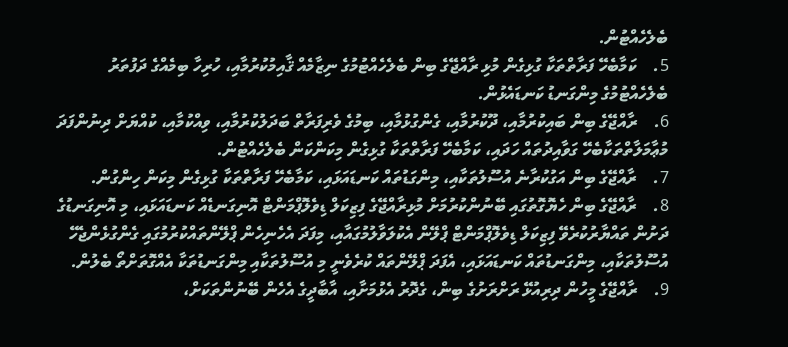ބެލެހެއްޓުން.
5.    ކަމާބެހޭ ފަރާތްތަކާ ގުޅިގެން މުޅި ރާއްޖޭގެ ބިން ބެލެހެއްޓުމުގެ ނިޒާމެއް ޤާއިމުކުރުމާއި، ހުރިހާ ބިމެއްގެ ދަފުތަރު ބެލެހެއްޓުމުގެ މިންގަނޑު ކަނޑައެޅުން.
6.    ރާއްޖޭގެ ބިން ބައިކުރުމާއި، ދޫކުރުމާއި، ގެންގުޅުމާއި، ބިމުގެ ވެރިފަރާތް ބަދަލުކުރުމާއި، ވިއްކުމާއި، ކުއްޔަށް ދިނުންފަދަ މުޢާމަލާތްތަކާބެހޭ ގަވާއިދުތައް ހަދައި، ކަމާބެހޭ ފަރާތްތަކާ ގުޅިގެން މިކަންކަން ބެލެހެއްޓުން.
7.    ރާއްޖޭގެ ބިން އަގުކުރާނެ އުސޫލުތަކާއި، މިންގަޑުތައް ކަނޑައަޅައި، ކަމާބެހޭ ފަރާތްތަކާ ގުޅިގެން މިކަން ހިންގުން.
8.    ރާއްޖޭގެ ބިން ހެޔޮގޮތުގައި ބޭނުންކުރުމަށް މުޅިރާއްޖޭގެ ފިޒިކަލް ޑިވެލޮޕްމަންޓް އޮނިގަނޑެއް ކަނޑައަޅައި، މި އޮނިގަނޑުގެ ދަށުން ތައްޔާރުކުރެވޭ ފިޒިކަލް ޑިވެލޮޕްމަންޓް ޕްލޭން އެކުލަވާލުމުގައާއި، މިފަދަ އެހެނިހެން ޕްލޭންތައްކުރުމުގައި ގެންގުޅެންޖެހޭ އުސޫލުތަކާއި، މިންގަނޑުތައް ކަނޑައަޅައި، އެފަދަ ޕްލޭންތައް ކުރެވެނީ މި އުސޫލުތަކާއި މިންގަނޑުތަކާ އެއްގޮތަށްތޯ ބެލުން.
9.    ރާއްޖޭގެ މީހުން ދިރިއުޅޭ ރަށްރަށުގެ ބިން، ގެދޮރު އެޅުމަށާއި، އާބާދީގެ އެހެން ބޭނުންތަކަށް،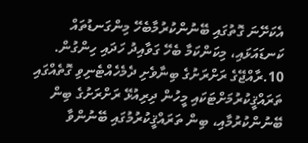އެކަށޭނަ ގޮތުގައި ބޭނުންކުރުމާބެހޭ މިންގަނޑުތައް ކަނޑައަޅައި، މިކަންކަމާ ބެހޭ ގަވާއިދު ހަދައި ހިންގުން.
10.ރާއްޖޭގެ ރަށްރަށުގެ ބިނާވެށި ދެމެހެއްޓެނިވި ގޮތެއްގައި ތަރައްޤީކުރުމަށްޓަކައި މީހުން ދިރިއުޅޭ ރަށްރަށުގެ ބިން ބޭނުންކުރުމާއި، ބިން ތަރައްޤީކުރުމުގައި ބޭނުންވާ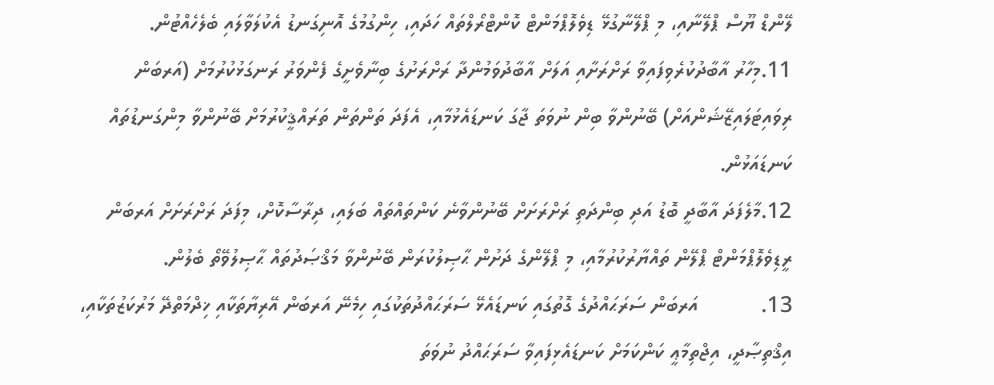ލޭންޑް ޔޫސް ޕްލޭނާއި، މި ޕްލޭނާގުޅޭ ޑިވެލޮޕްމަންޓް ކޮންޓްރޯލްތައް ހަދައި، ހިންގުމުގެ އޮނިގަނޑު އެކުލަވާލައި ބެލެހެއްޓުން.
11.މިހާރު އާބާދުކުރެވިފައިވާ ރަށްރަށާއި އަލަށް އާބާދުވަމުންދާ ރަށްރަށުގެ ބިނާވެށީގެ ފެންވަރު ރަނގަޅުކުރުމަށް (އަރބަން ރިވައިޓަލައިޒޭޝަންއަށް) ބޭނުންވާ ބިން ނުވަތަ ޖާގަ ކަނޑައެޅުމާއި، އެފަދަ ތަންތަން ތަރައްޤީކުރުމަށް ބޭނުންވާ މިންގަނޑުތައް ކަނޑައަޅުން.
12.މާލެފަދަ އާބާދީ ބޮޑު އަދި ބިންދަތި ރަށްރަށަށް ބޭނުންވާނެ ކަންތައްތައް ބަލައި، ދިރާސާކޮށް، މިފަދަ ރަށްރަށަށް އަރބަން ރީޑިވެލޮޕްމަންޓް ޕްލޭން ތައްޔާރުކުރުމާއި، މި ޕްލޭންގެ ދަށުން ޙާޞިލުކުރަން ބޭނުންވާ މަޤްޞަދުތައް ޙާޞިލުވޭތޯ ބެލުން.
13.           އަރބަން ސަރަޙައްދުގެ ގޮތުގައި ކަނޑައެޅޭ ސަރަޙައްދުތަކުގައި ހިމެނޭ އަރބަން އޭރިޔާތަކާއި ޚިދްމަތްދޭ މަރުކަޒުތަކާއި، އިޤްތިޞާދީ، އިޖްތިމާޢީ ކަންކަމަށް ކަނޑައެޅިފައިވާ ސަރަޙައްދު ނުވަތަ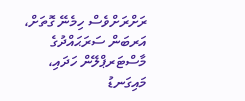ރަށްރަށްވެސް ހިމެނޭ ގޮތަށް، އަރބަން ސަރަޙައްދުގެ މާސްޓަރޕްލޭން ހަދައި، މައިގަނޑު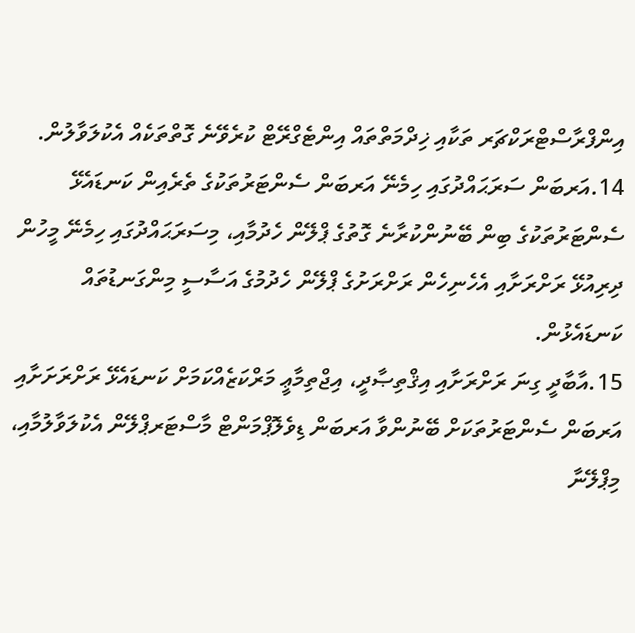އިންފްރާސްޓްރަކްޗަރ ތަކާއި ޚިދްމަތްތައް އިންޓެގްރޭޓް ކުރެވޭނެ ގޮތްތަކެއް އެކުލަވާލުން.
14.އަރބަން ސަރަޙައްދުގައި ހިމެނޭ އަރބަން ސެންޓަރުތަކުގެ ތެރެއިން ކަނޑައެޅޭ ސެންޓަރުތަކުގެ ބިން ބޭނުންކުރާނެ ގޮތުގެ ޕްލޭން ހެދުމާއި، މިސަރަޙައްދުގައި ހިމެނޭ މީހުން ދިރިއުޅޭ ރަށްރަށާއި އެހެނިހެން ރަށްރަށުގެ ޕްލޭން ހެދުމުގެ އަސާސީ މިންގަނޑުތައް ކަނޑައެޅުން.
15.އާބާދީ ގިނަ ރަށްރަށާއި އިޤްތިޞާދީ، އިޖްތިމާޢީ މަރްކަޒެއްކަމަށް ކަނޑައެޅޭ ރަށްރަށަށާއި އަރބަން ސެންޓަރުތަކަށް ބޭނުންވާ އަރބަން ޑިވެލޮޕްމަންޓް މާސްޓަރޕްލޭން އެކުލަވާލުމާއި، މިޕްލޭނާ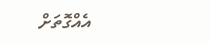އެއްގޮތަށް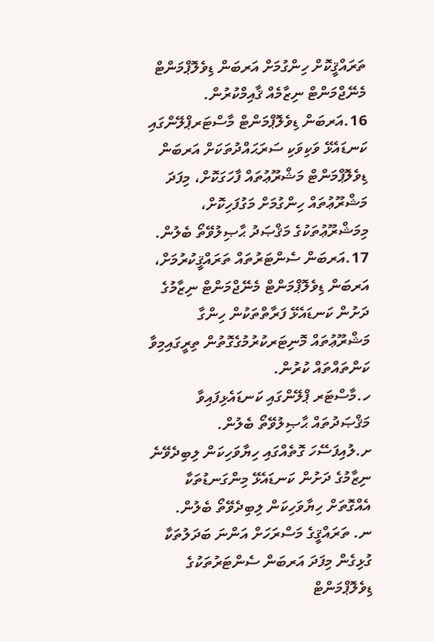ތަރައްޤީކޮށް ހިންގުމަށް އަރބަން ޑިވެލޮޕްމަންޓް މެނޭޖްމަންޓް ނިޒާމެއް ޤާއިމްކުރުން.
16.އަރބަން ޑިވެލޮޕްމަންޓް މާސްޓަރޕްލޭންގައި ކަނޑައެޅޭ ވަކިވަކި ސަރަޙައްދުތަކަށް އަރބަން ޑިވެލޮޕްމަންޓް މަޝްރޫޢުތައް ފާހަގަކޮށް، މިފަދަ މަޝްރޫޢުތައް ހިންގުމަށް މަގުފަހިކޮށް، މިމަޝްރޫޢުތަކުގެ މަޤްޞަދު ޙާޞިލުވޭތޯ ބެލުން.
17.އަރބަން ސެންޓަރުތައް ތަރައްޤީކުރުމަށް، އަރބަން ޑިވެލޮޕްމަންޓް މެނޭޖްމަންޓް ނިޒާމުގެ ދަށުން ކަނޑައެޅޭ ފަރާތްތަކުން ހިންގާ މަޝްރޫޢުތައް މޮނިޓަރކުރުމުގެގޮތުން ތިރީގައިމިވާ ކަންތައްތައް ކުރުން.
ހ.މާސްޓަރ ޕްލޭންގައި ކަނޑައެޅިފައިވާ މަޤްޞަދުތައް ޙާޞިލުވޭތޯ ބެލުން.
ށ.ލުއިފަސޭހަ ގޮތެއްގައި ހިޔާވަހިކަން ލިބިދެވޭނެ ނިޒާމުގެ ދަށުން ކަނޑައެޅޭ މިންގަނޑުތަކާ އެއްގޮތަށް ހިޔާވަހިކަން ލިބިދެވޭތޯ ބެލުން.
ނ. ތަރައްޤީގެ މަސްރަހަށް އަންނަ ބަދަލުތަކާ ގުޅިގެން މިފަދަ އަރބަން ސެންޓަރުތަކުގެ ޑިވެލޮޕްމަންޓް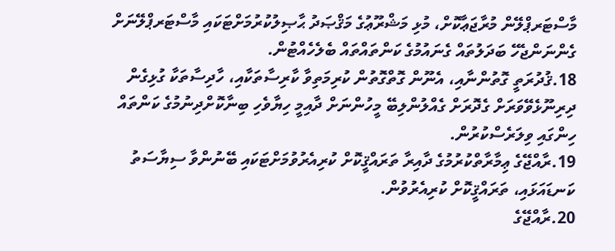މާސްޓަރޕްލޭން މުރާޖަޢާކޮށް، މުޅި މަޝްރޫޢުގެ މަޤްޞަދު ޙާޞިލުކުރުމަށްޓަކައި މާސްޓަރޕްލޭނަށް ގެންނަންޖެހޭ ބަދަލުތައް ގެނައުމުގެ ކަންތައްތައް ބެލެހެއްޓުން.
18.ޤުދުރަތީ ގޮތުންނާއި، އެނޫން ގޮތްގޮތުން ކުރިމަތިވާ ކާރިސާތަކާއި، ހާދިސާތަކާ ގުޅިގެން ދިރިނޫޅެވޭވަރަށް ގެދޮރަށް ގެއްލުންލިބޭ މީހުންނަށް ދާއިމީ ހިޔާވެހި ބިނާކޮށްދިނުމުގެ ކަންތައް ހިންގައި ވިލަރެސްކުރުން.
19.ރާއްޖޭގެ ޢިމާރާތްކުރުމުގެ ދާއިރާ ތަރައްޤީކޮށް ކުރިއެރުވުމަށްޓަކައި ބޭނުންވާ ސިޔާސަތު ކަނޑައަޅައި، ތަރައްޤީކޮށް ކުރިއެރުވުން.
20.ރާއްޖޭގެ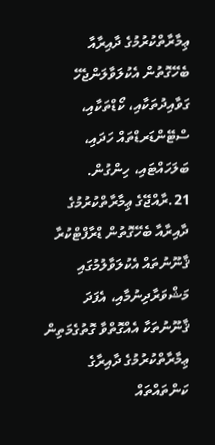ޢިމާރާތްކުރުމުގެ ދާއިރާއާ ބެހޭގޮތުން އެކުލަވާލަންޖެހޭ ގަވާއިދުތަކާއި، ކޯޑްތަކާއި، ސްޓޭންޑަރޑްތައް ހަދައި، ބަލަހައްޓައި، ހިންގުން.
21.ރާއްޖޭގެ ޢިމާރާތްކުރުމުގެ ދާއިރާއާ ބެހޭގޮތުން ޑްރާފްޓްކުރާ ޤާނޫނުތައް އެކުލަވާލުމުގައި މަޝްވަރާދިނުމާއި، އެފަދަ ޤާނޫނުތަކާ އެއްގޮތްވާ ގޮތުގެމަތިން ޢިމާރާތްކުރުމުގެ ދާއިރާގެ ކަންތައްތައް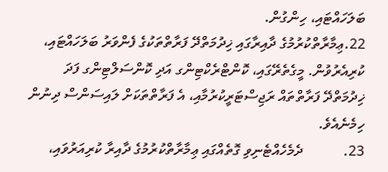ބަލަހައްޓައި، ހިންގުން.
22.ޢިމާރާތްކުރުމުގެ ދާއިރާގައި ޚިދުމަތްދޭ ފަރާތްތަކުގެ ފެންވަރު ބަލަހައްޓައި، ކުރިއެރުވުން. މީގެތެރޭގައި، ކޮންޓްރެކްޓިންގ އަދި ކޮންސަލްޓިންގ ފަދަ ޚިދުމަތްދޭ ފަރާތްތައް ރަޖިސްޓަރީކުރުމާއި، އެ ފަރާތްތަކަށް ލައިސަންސް ދިނުން ހިމެނެއެވެ.
23.           ދެމެހެއްޓެނިވި ގޮތެއްގައި ޢިމާރާތްކުރުމުގެ ދާއިރާ ކުރިއަރުވައި،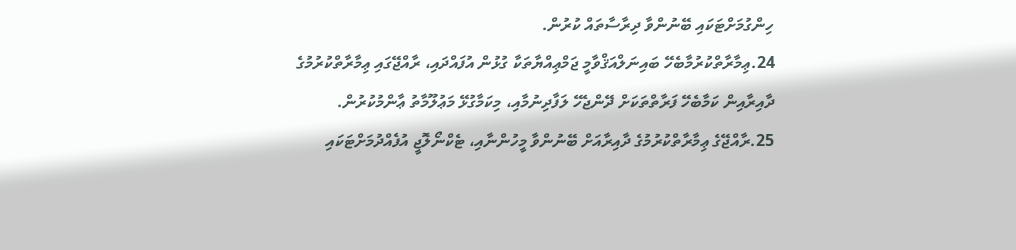ހިންގުމަށްޓަކައި ބޭނުންވާ ދިރާސާތައް ކުރުން.
24.ޢިމާރާތްކުރުމާބެހޭ ބައިނަލްއަޤްވާމީ ޖަމްޢިއްޔާތަކާ ގުޅުން އުފައްދައި، ރާއްޖޭގައި ޢިމާރާތްކުރުމުގެ ދާއިރާއިން ކަމާބެހޭ ފަރާތްތަކަށް ދޭންޖެހޭ ލަފާދިނުމާއި، މިކަމާގުޅޭ މަޢުލޫމާތު ޢާންމުކުރުން.
25.ރާއްޖޭގެ ޢިމާރާތްކުރުމުގެ ދާއިރާއަށް ބޭނުންވާ މީހުންނާއި، ޓެކްނޯލޮޖީ އުފެއްދުމަށްޓަކައި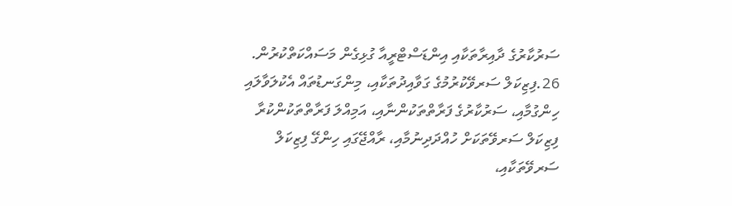ސަރުކާރުގެ ދާއިރާތަކާއި އިންޑަސްޓްރީއާ ގުޅިގެން މަސައްކަތްކުރުން.
26.ފިޒިކަލް ސަރވޭކުރުމުގެ ގަވާއިދުތަކާއި، މިންގަނޑުތައް އެކުލަވާލައި ހިންގުމާއި، ސަރުކާރުގެ ފަރާތްތަކުންނާއި، އަމިއްލަ ފަރާތްތަކުންކުރާ ފިޒިކަލް ސަރވޭތަކަށް ހުއްދަދިނުމާއި، ރާއްޖޭގައި ހިންގޭ ފިޒިކަލް ސަރވޭތަކާއި،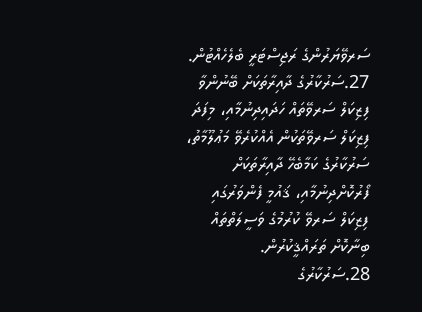ސަރވޭޔަރުންގެ ރަޖިސްޓަރީ ބެލެހެއްޓުން.
27.ސަރުކާރުގެ ދާއިރާތަކަށް ބޭނުންވާ ފިޒިކަލް ސަރވޭތައް ހަދައިދިނުމާއި، މިފަދަ ފިޒިކަލް ސަރވޭތަކުން އެއްކުރެވޭ މަޢުލޫމާތު، ސަރުކާރުގެ ކަމާބެހޭ ދާއިރާތަކަށް ފޯރުކޮށްދިނުމާއި، ޤައުމީ ފެންވަރުގައި ފިޒިކަލް ސަރވޭ ކުރުމުގެ ވަސީލަތްތައް ބިނާކޮށް ތަރައްޤީކުރުން.
28.ސަރުކާރުގެ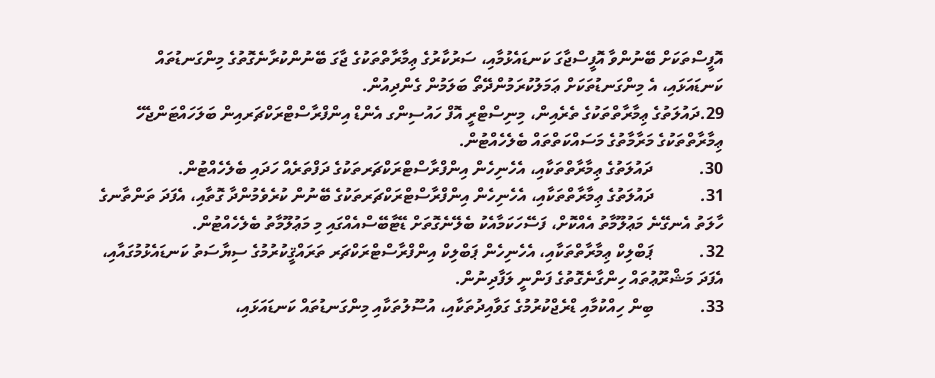އޮފީސްތަކަށް ބޭނުންވާ އޮފީސްޖާގަ ކަނޑައެޅުމާއި، ސަރުކާރުގެ ޢިމާރާތްތަކުގެ ޖާގަ ބޭނުންކުރާނެގޮތުގެ މިންގަނޑުތައް ކަނޑައަޅައި، އެ މިންގަނޑުތަކަށް ޢަމަލުކުރަމުންދޭތޯ ބަލަމުން ގެންދިއުން.
29.ދައުލަތުގެ ޢިމާރާތްތަކުގެ ތެރެއިން، މިނިސްޓްރީ އޮފް ހައުސިންގ އެންޑް އިންފްރާސްޓްރަކްޗަރއިން ބަލަހައްޓަންޖެހޭ ޢިމާރާތްތަކުގެ މަރާމާތުގެ މަސައްކަތްތައް ބެލެހެއްޓުން.
30.           ދައުލަތުގެ ޢިމާރާތްތަކާއި، އެހެނިހެން އިންފްރާސްޓްރަކްޗަރތަކުގެ ދަފްތަރެއް ހަދައި ބެލެހެއްޓުން.
31.           ދައުލަތުގެ ޢިމާރާތްތަކާއި، އެހެނިހެން އިންފްރާސްޓްރަކްޗަރތަކުގެ ބޭނުން ކުރެވެމުންދާ ގޮތާއި، އެފަދަ ތަންތާނގެ ހާލަތު އެނގޭނެ މަޢުލޫމާތު އެއްކޮށް، ފަސޭހަކަމާއެކު ބެލޭނެގޮތަށް ޑޭޓާބޭސްއެއްގައި މި މަޢުލޫމާތު ބެލެހެއްޓުން.
32.           ޕަބްލިކް ޢިމާރާތްތަކާއި، އެހެނިހެން ޕަބްލިކް އިންފްރާސްޓްރަކްޗަރ ތަރައްޤީކުރުމުގެ ސިޔާސަތު ކަނޑައެޅުމުގައާއި، އެފަދަ މަޝްރޫޢުތައް ހިންގާނެގޮތުގެ ފަންނީ ލަފާދިނުން.
33.           ބިން ހިއްކުމާއި ޑްރެޖްކުރުމުގެ ގަވާއިދުތަކާއި، އުސޫލުތަކާއި މިންގަނޑުތައް ކަނޑައަޅައި،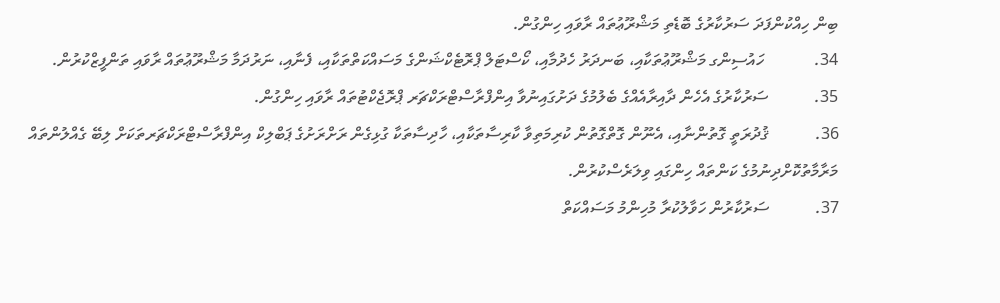ބިން ހިއްކުންފަދަ ސަރުކާރުގެ ބޮޑެތި މަޝްރޫޢުތައް ރާވައި ހިންގުން.
34.            ހައުސިންގ މަޝްރޫޢުތަކާއި، ބަނދަރު ހެދުމާއި، ކޯސްޓަލް ޕްރޮޓެކްޝަންގެ މަސައްކަތްތަކާއި، ފެނާއި، ނަރުދަމާ މަޝްރޫޢުތައް ރާވައި ތަންފީޒްކުރުން.
35.           ސަރުކާރުގެ އެހެން ދާއިރާއެއްގެ ބެލުމުގެ ދަށުގައިނުވާ އިންފްރާސްޓްރަކްޗަރ ޕްރޮޖެކްޓުތައް ރާވައި ހިންގުން.
36.           ޤުދުރަތީ ގޮތުންނާއި، އެނޫން ގޮތްގޮތުން ކުރިމަތިވާ ކާރިސާތަކާއި، ހާދިސާތަކާ ގުޅިގެން ރަށްރަށުގެ ޕަބްލިކް އިންފްރާސްޓްރަކްޗަރތަކަށް ލިބޭ ގެއްލުންތައް މަރާމާތުކޮށްދިނުމުގެ ކަންތައް ހިންގައި ވިލަރެސްކުރުން.
37.           ސަރުކާރުން ހަވާލުކުރާ މުހިންމު މަސައްކަތް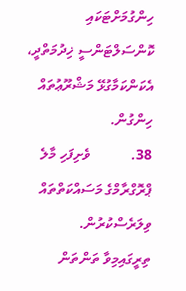ހިންގުމަށްޓަކައި ކޮންސަލްޓަންސީ ޚިދުމަތްދީ، އެކަންކަމާގުޅޭ މަޝްރޫޢުތައް ހިންގުން.
38.           ވެށިފަހި މާލެ ޕްރޮގްރާމްގެ މަސައްކަތްތައް ވިލަރެސްކުރުން.
ތިރީގައިމިވާ ތަންތަން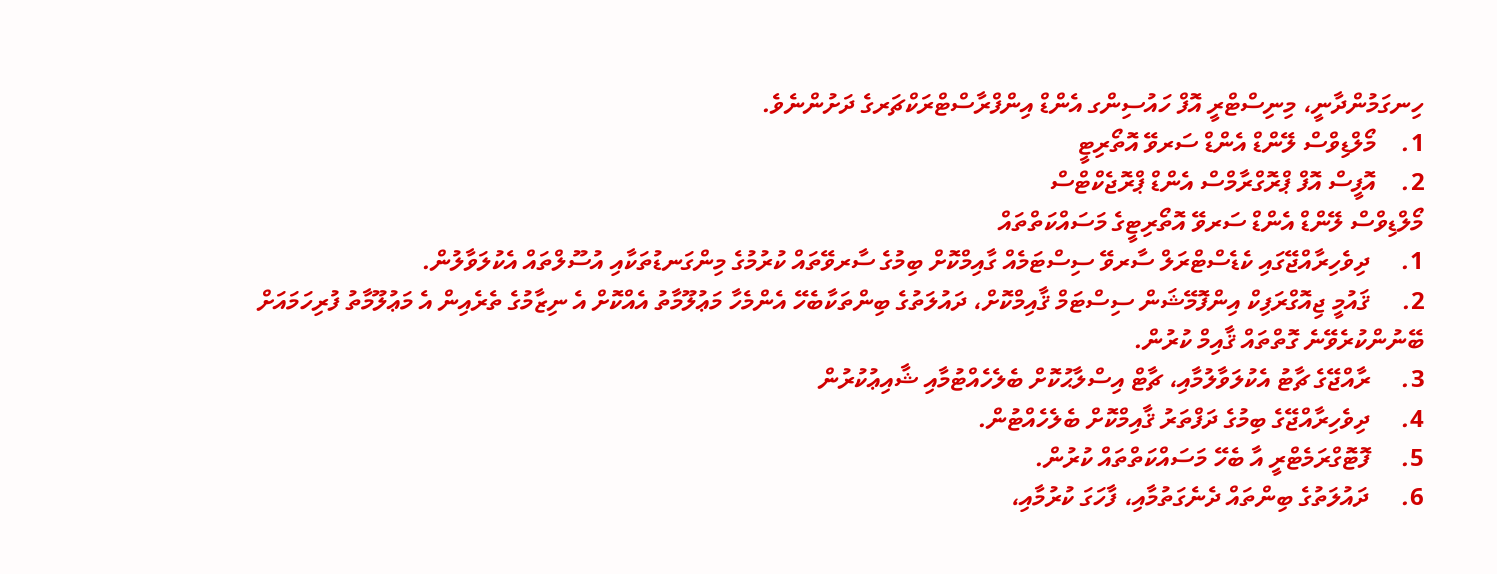ހިނގަމުންދާނީ، މިނިސްޓްރީ އޮފް ހައުސިންގ އެންޑް އިންފްރާސްޓްރަކްޗަރގެ ދަށުންނެވެ.
1.    މޯލްޑިވްސް ލޭންޑް އެންޑް ސަރވޭ އޮތޯރިޓީ
2.    އޮފީސް އޮފް ޕްރޮގްރާމްސް އެންޑް ޕްރޮޖެކްޓްސް
މޯލްޑިވްސް ލޭންޑް އެންޑް ސަރވޭ އޮތޯރިޓީގެ މަސައްކަތްތައް
1.     ދިވެހިރާއްޖޭގައި ކެޑެސްޓްރަލް ސާރވޭ ސިސްޓަމެއް ގާއިމްކޮށް ބިމުގެ ސާރވޭތައް ކުރުމުގެ މިންގަނޑުތަކާއި އުސޫލްތައް އެކުލަވާލުން.
2.     ޤައުމީ ޖިއޮގްރަފިކް އިންފޮމޭޝަން ސިސްޓަމް ޤާއިމްކޮށް، ދައުލަތުގެ ބިންތަކާބެހޭ އެންމެހާ މަޢުލޫމާތު އެއްކޮށް އެ ނިޒާމުގެ ތެރެއިން އެ މަޢުލޫމާތު ފުރިހަމައަށް ބޭނުންކުރެވޭނެ ގޮތްތައް ޤާއިމް ކުރުން.
3.     ރާއްޖޭގެ ޗާޓު އެކުލަވާލުމާއި، ޗާޓް އިސްލާޙުކޮށް ބެލެހެއްޓުމާއި ޝާއިޢުކުރުން
4.     ދިވެހިރާއްޖޭގެ ބިމުގެ ދަފްތަރު ޤާއިމްކޮށް ބެލެހެއްޓުން.
5.     ފޮޓޮގްރަމެޓްރީ އާ ބެހޭ މަސައްކަތްތައް ކުރުން.
6.     ދައުލަތުގެ ބިންތައް ދެނެގަތުމާއި، ފާހަގަ ކުރުމާއި،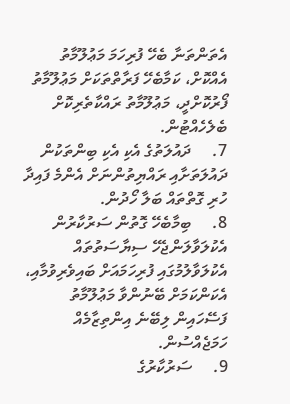އެތަންތަނާ ބެހޭ ފުރިހަމަ މަޢުލޫމާތު އެއްކޮށް، ކަމާބެހޭ ފަރާތްތަކަށް މަޢުލޫމާތު ފޯރުކޮށްދީ، މަޢުލޫމާތު ރައްކާތެރިކޮށް ބެލެހެއްޓުން.
7.     ދައުލަތުގެ އެކި އެކި ބިންތަކުން ދައުލަތަށާއި ރައްޔިތުންނަށް އެންމެ ފައިދާ ހުރި ގޮތްތައް ބަލާ ހޯދުން.
8.     ބިމާބެހޭ ގޮތުން ސަރުކާރުން އެކުލަވާލަންޖެހޭ ސިޔާސަތުތައް އެކުލަވާލުމުގައި ފުރިހަމައަށް ބައިވެރިވުމާއި، އެކަންކަމަށް ބޭނުންވާ މަޢުލޫމާތު ފަސޭހައިން ލިބޭނެ އިންތިޒާމެއް ހަމަޖެއްސުން.
9.     ސަރުކާރުގެ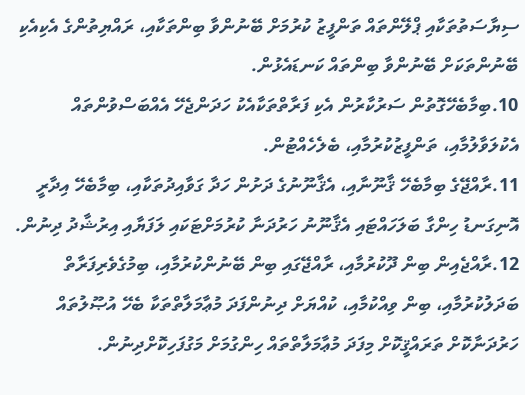ސިޔާސަތުތަކާއި ޕްލޭންތައް ތަންފީޒު ކުރުމަށް ބޭނުންވާ ބިންތަކާއި، ރައްޔިތުންގެ އެކިއެކި ބޭނުންތަކަށް ބޭނުންވާ ބިންތައް ކަނޑައެޅުން.
10.ބިމާބެހޭގޮތުން ސަރުކާރުން އެކި ފަރާތްތަކާއެކު ހަދަންޖެހޭ އެއްބަސްވުންތައް އެކުލަވާލުމާއި، ތަންފީޒުކުރުމާއި، ބެލެހެއްޓުން.
11.ރާއްޖޭގެ ބިމާބެހޭ ޤާނޫނާއި، އެޤާނޫނުގެ ދަށުން ހަދާ ގަވާއިދުތަކާއި، ބިމާބެހޭ އިދާރީ އޮނިގަނޑު ހިންގާ ބަލަހައްޓައި އެޤާނޫނު ހަރުދަނާ ކުރުމަށްޓަކައި ލަފަޔާއި އިރުޝާދު ދިނުން.
12.ރާއްޖެއިން ބިން ދޫކުރުމާއި، ރާއްޖޭގައި ބިން ބޭނުންކުރުމާއި، ބިމުގެވެރިފަރާތް ބަދަލުކުރުމާއި، ބިން ވިއްކުމާއި، ކުއްޔަށް ދިނުންފަދަ މުޢާމަލާތްތަކާ ބެހޭ އުޞޫލުތައް ހަރުދަނާކޮށް ތަރައްޤީކޮށް މިފަދަ މުޢާމަލާތްތައް ހިންގުމަށް މަގުފަހިކޮށްދިނުން.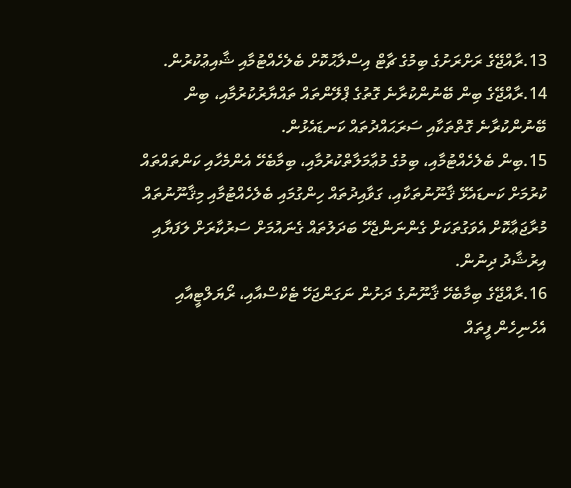13.ރާއްޖޭގެ ރަށްރަށުގެ ބިމުގެ ޗާޓް އިސްލާޙުކޮށް ބެލެހެއްޓުމާއި ޝާއިޢުކުރުން.
14.ރާއްޖޭގެ ބިން ބޭނުންކުރާނެ ގޮތުގެ ޕްލޭންތައް ތައްޔާރުކުރުމާއި، ބިން ބޭނުންކުރާނެ ގޮތްތަކާއި ސަރަޙައްދުތައް ކަނޑައެޅުން.
15.ބިން ބެލެހެއްޓުމާއި، ބިމުގެ މުޢާމަލާތްކުރުމާއި، ބިމާބެހޭ އެންމެހާއި ކަންތައްތައް ކުރުމަށް ކަނޑައެޅޭ ޤާނޫނުތަކާއި، ގަވާއިދުތައް ހިންގުމައި ބެލެހެއްޓުމާއި މިޤާނޫނުތައް މުރާޖަޢާކޮށް އެވަގުތަކަށް ގެންނަންޖެހޭ ބަދަލުތައް ގެނައުމަށް ސަރުކާރަށް ލަފަޔާއި އިރުޝާދު ދިނުން.
16.ރާއްޖޭގެ ބިމާބެހޭ ޤާނޫނުގެ ދަށުން ނަގަންޖަހޭ ޓެކްސްއާއި، ރޯޔަލްޓީއާއި އެހެނިހެން ފީތައް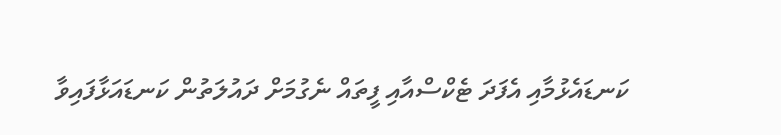ކަނޑައެޅުމާއި އެފަދަ ޓެކްސްއާއި ފީތައް ނެގުމަށް ދައުލަތުން ކަނޑައަޅާފައިވާ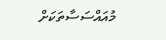މުއައްސަސާތަކަށް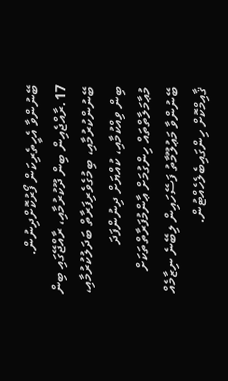ބޭނުންވާ އެހީތެރިކަން ފޯރުކޮށްދިނުން.
17.ރާއްޖެއިން ބިން ދޫކުރުމާއި، ރާއްޖޭގައި ބިން ބޭނުންކުރުމާއި، ބިމުގެވެރިފަރާތް ބަދަލުކުރުމާއި، ބިން ވިއްކުމާއި، ކުއްޔަށް ދިނުންފަދަ މުޢާމަލާތްތައް ހިންގުމަށް ޢާންމުފަރާތްތަކަށް ބޭނުންވާ މަޢުލޫމާތު ފަސޭހައިން ލިބޭނެ ނިޒާމެއް ޤާއިމްކޮށް ހިންގައިބެލެހެއްޓުން.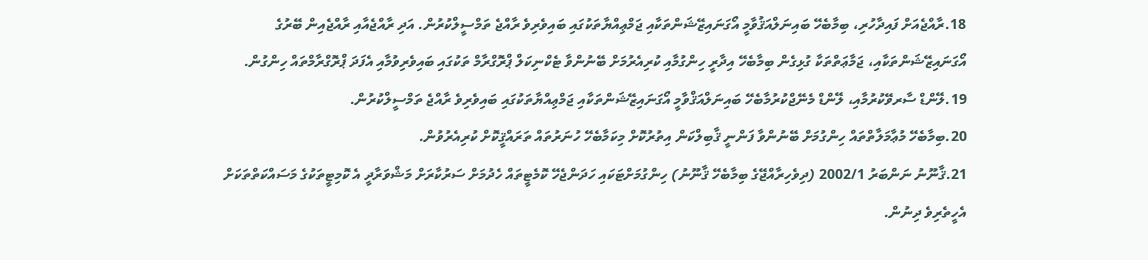18.ރާއްޖެއަށް ފައިދާހުރި، ބިމާބެހޭ ބައިނަލްއަޤުވާމީ އޯގަނައިޒޭޝަންތަކާއި ޖަމްޢިއްޔާތަކުގައި ބައިވެރިވެ ރާއްޖެ ތަމްސީލްކުރުން. އަދި ރާއްޖެއާއި ރާއްޖެއިން ބޭރުގެ އޯގަނައިޒޭޝަންތަކާއި، ޖަމާޢަތްތަކާ ގުޅިގެން ބިމާބެހޭ އިދާރީ ހިންގުމާއި ކުރިއެރުމަށް ބޭނުންވާ ޓެކްނިކަލް ޕްރޮގްރާމް ތަކުގައި ބައިވެރިވުމާއި އެފަދަ ޕްރޮގްރާމްތައް ހިންގުން.
19.ލޭންޑް ސާރވޭކުރުމާއި، ލޭންޑް މެނޭޖްކުރުމާބެހޭ ބައިނަލްއަޤްވާމީ އޯގަނައިޒޭޝަންތަކާއި ޖަމްޢިއްޔާތަކުގައި ބައިވެރިވެ ރާއްޖެ ތަމްސީލްކުރުން.
20.ބިމާބެހޭ މުޢާމަލާތްތައް ހިންގުމަށް ބޭނުންވާ ފަންނީ ޤާބިލްކަން އިތުރުކޮށް މިކަމާބެހޭ ހުނަރުތައް ތަރައްޤީކޮށް ކުރިއެރުވުން.
21.ޤާނޫނު ނަންބަރު 2002/1 (ދިވެހިރާއްޖޭގެ ބިމާބެހޭ ޤާނޫނު) ހިންގުމަށްޓަކައި ހަދަންޖެހޭ ކޮމެޓީތައް ހެދުމަށް ސަރުކާރަށް މަޝްވަރާދީ އެ ކޮމިޓީތަކުގެ މަސައްކަތްތަކަށް އެހީތެރިވެ ދިނުން.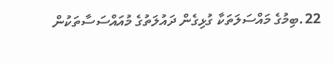22.ބިމުގެ މައްސަލަތަކާ ގުޅިގެން ދައުލަތުގެ މުއައްސަސާތަކުން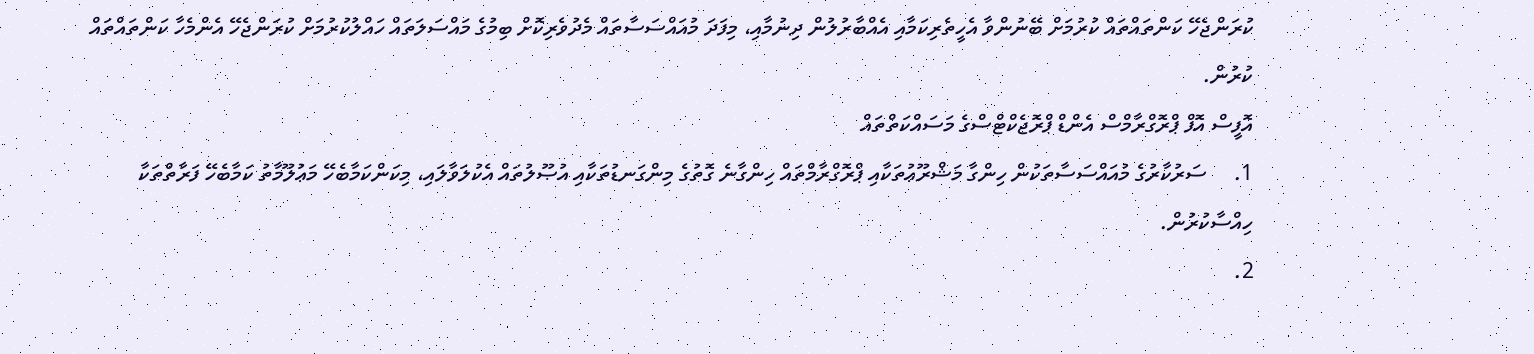ކުރަންޖެހޭ ކަންތައްތައް ކުރުމަށް ބޭނުންވާ އެހީތެރިކަމާއި އެއްބާރުލުން ދިނުމާއި، މިފަދަ މުއައްސަސާތައް މެދުވެރިކޮށް ބިމުގެ މައްސަލަތައް ހައްލުކުރުމަށް ކުރަންޖެހޭ އެންމެހާ ކަންތައްތައް ކުރުން.
އޮފީސް އޮފް ޕްރޮގްރާމްސް އެންޑް ޕްރޮޖެކްޓްސްގެ މަސައްކަތްތައް
1.     ސަރުކާރުގެ މުއައްސަސާތަކުން ހިންގާ މަޝްރޫޢުތަކާއި ޕްރޮގްރާމްތައް ހިންގާނެ ގޮތުގެ މިންގަނޑުތަކާއި އުޞޫލުތައް އެކުލަވާލައި، މިކަންކަމާބެހޭ މަޢުލޫމާތު ކަމާބެހޭ ފަރާތްތަކާ ހިއްސާކުރުން.
2.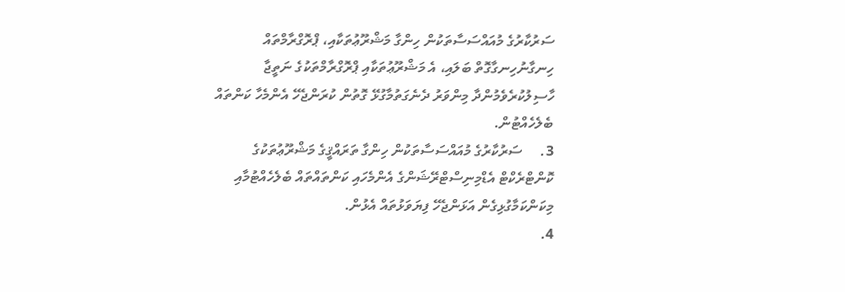ސަރުކާރުގެ މުއައްސަސާތަކުން ހިންގާ މަޝްރޫޢުތަކާއި، ޕްރޮގްރާމްތައް ހިނގާނުހިނގާގޮތް ބަލައި، އެ މަޝްރޫޢުތަކާއި ޕްރޮގްރާމްތަކުގެ ނަތީޖާ ހާސިލުކުރެވެމުންދާ މިންވަރު ދެނެގަތުމާގުޅޭ ގޮތުން ކުރަންޖެހޭ އެންމެހާ ކަންތައް ބެލެހެއްޓުން.
3.     ސަރުކާރުގެ މުއައްސަސާތަކުން ހިންގާ ތަރައްޤީގެ މަޝްރޫޢުތަކުގެ ކޮންޓްރެކްޓް އެޑްމިނިސްޓްރޭޝަންގެ އެންމެހައި ކަންތައްތައް ބެލެހެއްޓުމާއި މިކަންކަމާގުޅިގެން އަޅަންޖެހޭ ފިޔަވަޅުތައް އެޅުން.
4.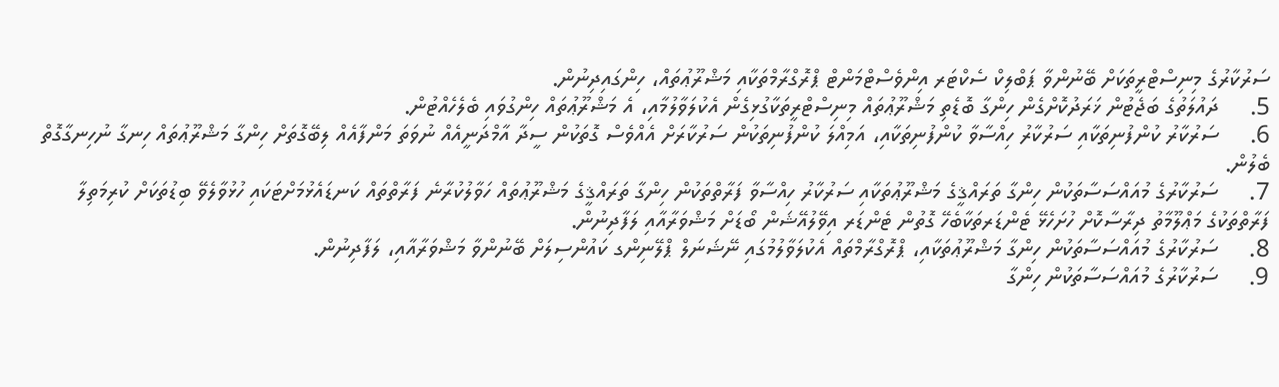ސަރުކާރުގެ މިނިސްޓްރީތަކަށް ބޭނުންވާ ޕަބްލިކް ސެކްޓަރ އިންވެސްޓްމަންޓް ޕްރޮގްރާމްތަކާއި މަޝްރޫޢުތައް، ހިންގައިދިނުން.
5.     ދައުލަތުގެ ބަޖެޓުން ޚަރަދުކޮށްގެން ހިންގާ ބޮޑެތި މަޝްރޫޢުތައް މިނިސްޓްރީތަކާގުޅިގެން އެކުލަވާލުމާއި، އެ މަޝްރޫޢުތައް ހިންގުވައި ބެލެހެއްޓުން.
6.     ސަރުކާރު ކުންފުނިތަކާއި ސަރުކާރު ހިއްސާވާ ކުންފުނިތަކާއި، އަމިއްލަ ކުންފުނިތަކުން ސަރުކާރަށް އެއްވެސް ގޮތަކުން ސީދާ އާމްދަނީއެއް ނުވަތަ މަންފާއެއް ލިބޭގޮތަށް ހިންގާ މަޝްރޫޢުތައް ހިނގާ ނުހިނގާގޮތް ބެލުން.
7.     ސަރުކާރުގެ މުއައްސަސާތަކުން ހިންގާ ތަރައްޤީގެ މަޝްރޫޢުތަކާއި ސަރުކާރު ހިއްސާވާ ފަރާތްތަކުން ހިންގާ ތަރައްޤީގެ މަޝްރޫޢުތައް ހަވާލުކުރާނެ ފަރާތްތައް ކަނޑައެޅުމަށްޓަކައި ހުޅުވާލެވޭ ބިޑުތަކަށް ކުރިމަތިލާ ފަރާތްތަކުގެ މަޢްލޫމާތު ދިރާސާކޮށް ހުށަހެޅޭ ޓެންޑަރތަކާބެހޭ ގޮތުން ޓެންޑަރ އިވޭލުއޭޝަން ބޯޑަށް މަޝްވަރާއާއި ލަފާދިނުން.
8.     ސަރުކާރުގެ މުއައްސަސާތަކުން ހިންގާ މަޝްރޫޢުތަކާއި، ޕްރޮގްރާމްތައް އެކުލަވާލުމުގައި ނޭޝަނަލް ޕްލޭނިންގ ކައުންސިލަށް ބޭނުންވާ މަޝްވަރާއާއި، ލަފާދިނުން.
9.     ސަރުކާރުގެ މުއައްސަސާތަކުން ހިންގާ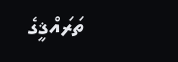ތަރައްޤީގެ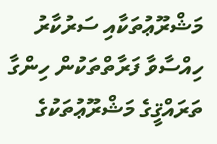މަޝްރޫޢުތަކާއި ސަރުކާރު ހިއްސާވާ ފަރާތްތަކުން ހިންގާ ތަރައްޤީގެ މަޝްރޫޢުތަކުގެ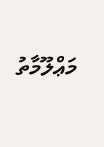މަޢްލޫމާތު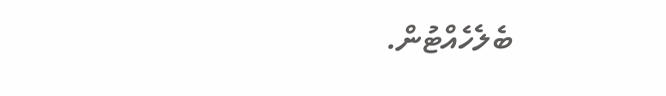ބެލެހެއްޓުން.